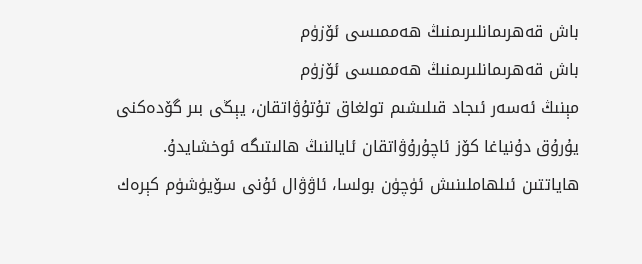باش قەھرىمانلىرىمنىڭ ھەممىسى ئۆزۈم
باش قەھرىمانلىرىمنىڭ ھەممىسى ئۆزۈم
مېنىڭ ئەسەر ئىجاد قىلىشىم تولغاق تۇتۇۋاتقان، يېڭى بىر گۆدەكنى يۇرۇق دۇنياغا كۆز ئاچۇرۇۋاتقان ئايالنىڭ ھالىتىگە ئوخشايدۇ. ھاياتتىن ئىلھاملىنىش ئۈچۈن بولسا، ئاۋۋال ئۇنى سۆيۈشۈم كېرەك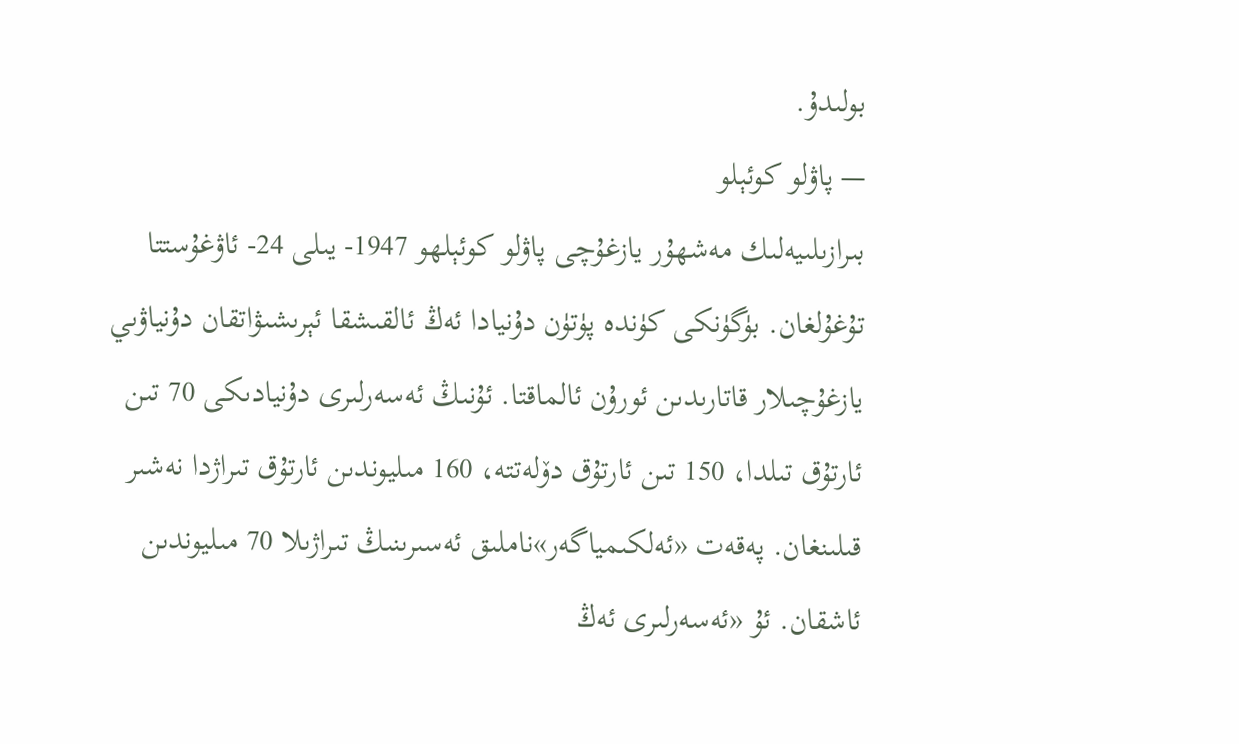بولىدۇ.
— پاۋلو كوئېلو
بىرازىلىيەلىك مەشھۇر يازغۇچى پاۋلو كوئېلھو 1947- يىلى 24- ئاۋغۇستتا تۇغۇلغان. بۈگۈنكى كۈندە پۈتۈن دۇنيادا ئەڭ ئالقىشقا ئېرىشىۋاتقان دۇنياۋىي يازغۇچىلار قاتارىدىن ئورۇن ئالماقتا. ئۇنىڭ ئەسەرلىرى دۇنيادىكى 70 تىن ئارتۇق تىلدا، 150 تىن ئارتۇق دۆلەتتە، 160 مىليوندىن ئارتۇق تىراژدا نەشىر قىلىنغان. پەقەت «ئەلكىمياگەر»ناملىق ئەسىرىنىڭ تىراژىلا 70 مىليوندىن ئاشقان. ئۇ «ئەسەرلىرى ئەڭ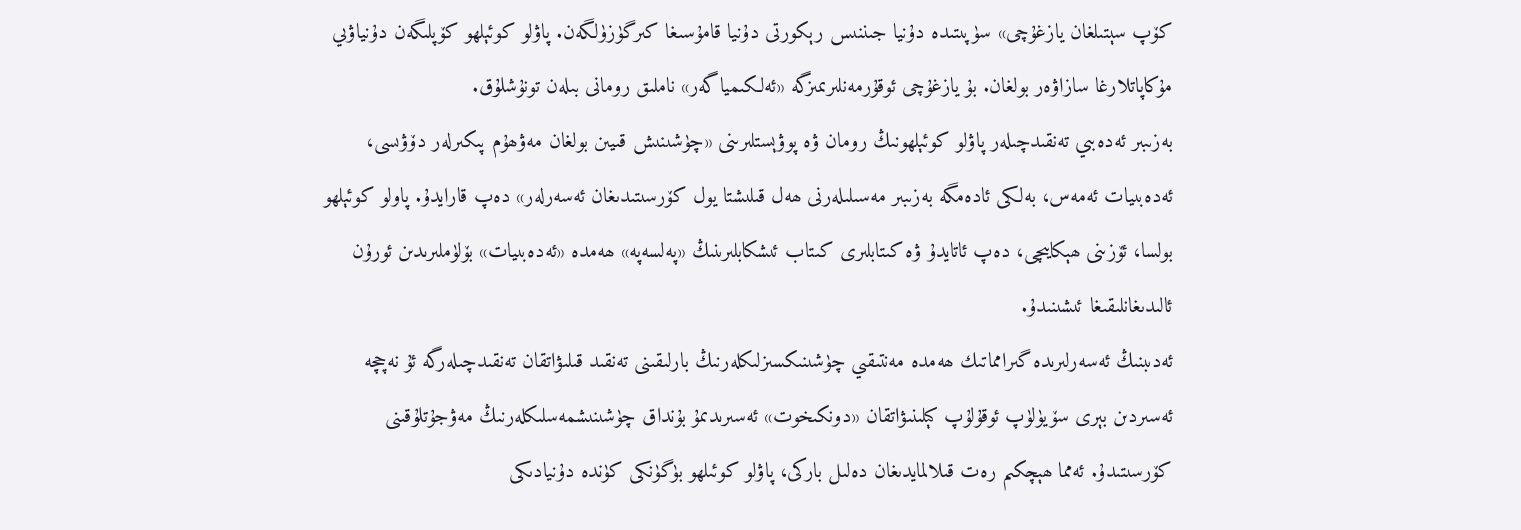كۆپ سېتىلغان يازغۇچى» سۈپىتىدە دۇنيا جىننىس رېكورتى دۇنيا قامۇسىغا كىرگۈزۈلگەن. پاۋلو كوئېلھو كۆپلىگەن دۇنياۋىي مۇكاپاتلارغا سازاۋەر بولغان. بۇ يازغۇچى ئوقۇرمەنلىرىمىزگە «ئەلكىمياگەر» ناملىق رومانى بىلەن تونۇشلۇق.
بەزىبىر ئەدەبىي تەنقىدچىلەر پاۋلو كوئېلھونىڭ رومان ۋە پوۋېستلىرىنى «چۈشىنىش قىيىن بولغان مەۋھۇم پىكىرلەر دۆۋىسى، ئەدەبىيات ئەمەس، بەلكى ئادەمگە بەزىبىر مەسىلىلەرنى ھەل قىلىشتا يول كۆرسىتىدىغان ئەسەرلەر» دەپ قارايدۇ. پاولو كوئېلھو بولسا، ئۆزىنى ھېكايىچى، دەپ ئاتايدۇ ۋە كىتابلىرى كىتاب ئىشكابلىرىنىڭ «پەلسەپە» ھەمدە «ئەدەبىيات» بۆلۈملىرىدىن ئورۇن ئالىدىغانلىقىغا ئىشىنىدۇ.
ئەدىبنىڭ ئەسەرلىرىدە گىرامماتىك ھەمدە مەنتىقىي چۈشىنىكسىزلىكلەرنىڭ بارلىقىنى تەنقىد قىلىۋاتقان تەنقىدچىلەرگە ئۇ نەچچە ئەسىردىن بېرى سۆيۈلۈپ ئوقۇلۇپ كېلىنىۋاتقان «دونكىخوت» ئەسىرىدىمۇ بۇنداق چۈشىنىشمەسلىكلەرنىڭ مەۋجۇتلۇقىنى كۆرسىتىدۇ. ئەمما ھېچكىم رەت قىلالمايدىغان دەلىل باركى، پاۋلو كوئىلھو بۈگۈنكى كۈندە دۇنيادىكى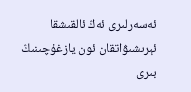ئەسەرلىرى ئەڭ ئالقىشقا ئېرىشىۋاتقان ئون يازغۇچىنىڭ بىرى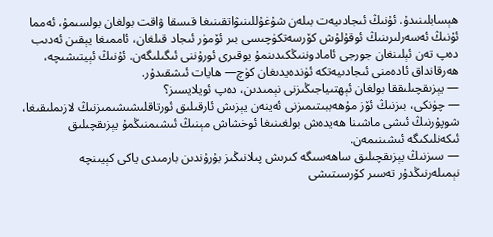ھېسابلىنىدۇ. ئۇنىڭ ئىجادىيەت بىلەن شۇغۇللىنىۋاتقىنىغا قىسقا ۋاقت بولغان بولسىمۇ، ئەمما ئۇنىڭ ئەسەرلىرىنىڭ ئوقۇلۇش كۆرسەتكۈچىسى بىر ئۆمۈر ئىجاد قىلغان، ئاممىغا يېقىن ئەدىب دەپ تەن ئېلىنغان جورجى ئامادوننىڭكىدىنمۇ يوقىرى ئورۇننى ئىگىلىگەن. ئۇنىڭ ئېيتىشىچە، ھەرقانداق ئادەمنى ئىجادىيەتكە ئۈندەيدىغان كۈچ— ھايات ئىشقىدۇر.
— يېزىقچىلىققا بولغان ئېھتىياجىڭىزنى نېمىدىن، دەپ ئويلايسىز؟
— چۈنكى، بىزنىڭ ئۆز مۇھەببىتىمىزنى ئەينەن يېزىش ئارقىلىق ئورتاقلىشىشىمىزنىڭ لازىملىقىغا، شوپۇرنىڭ ئىشى ماشىنا ھەيدەش بولغىنىغا ئوخشاش مېنىڭ ئىشىمنىڭمۇ يېزىقچىلىق ئىكەنلىكىگە ئىشىنىمەن.
— سىزنىڭ يېزىقچىلىق ساھەسىگە كىرىش پىلانىڭىز بۇرۇندىن بارمىدى ياكى كېيىنچە نېمىلەرنىڭدۇر تەسىر كۆرسىتىشى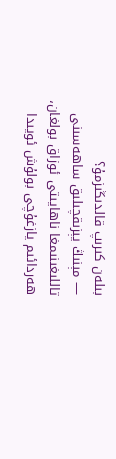بىلەن كىرىپ قالدىڭىزمۇ؟
— مېنىڭ يېزىقچىلىق ساھەسىنى تاللىغىنىمغا ناھايىتى ئوزاق بولغان، ھەردائىم يازغۇچى بولۇش ئويىدا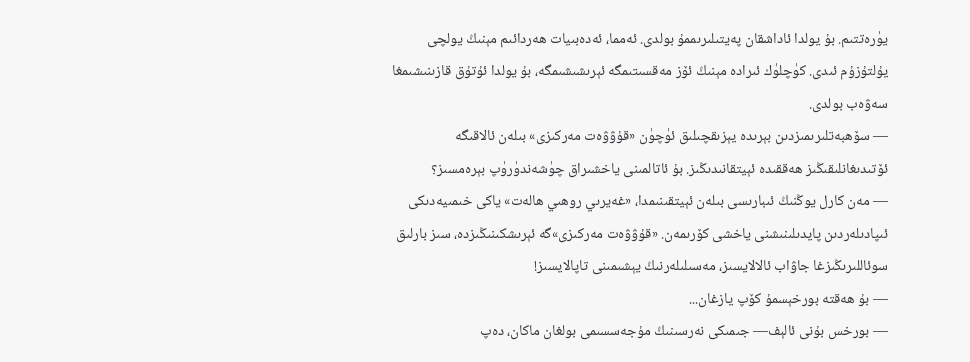يۈرەتتىم. بۇ يولدا ئاداشقان پەيتىلىرىممۇ بولدى. ئەمما، ئەدەبىيات ھەردائىم مېنىڭ يولچى يۇلتۇزۇم ئىدى. كۈچلۈك ئىرادە مېنىڭ ئۆز مەقسىتىمگە ئېرىشىشىمگە، بۇ يولدا ئۇتۇق قازىنىشىمغا سەۋەب بولدى.
— سۆھبەتلىرىمىزدىن بېرىدە يېزىقچىلىق ئۈچۈن «قۇۋۋەت مەركىزى» بىلەن ئالاقىگە ئۆتىدىغانلىقىڭىز ھەققىدە ئېيتقانىدىڭىز. بۇ ئاتالمىنى ياخشىراق چۈشەندۈرۈپ بېرەمسىز؟
— مەن كارل يوڭنىڭ ئىبارىسى بىلەن ئېيتقىنىمدا، «غەيرىي روھىي ھالەت» ياكى خىمىيەدىكى ئىپادىلەردىن پايدىلىنىشنى ياخشى كۆرىمەن. «قۇۋۋەت مەركىزى»گە ئېرىشكىنىڭىزدە، سىز بارلىق سوئاللىرىڭىزغا جاۋاب ئالالايسىز، مەسىلىلەرنىڭ يېشىمىنى تاپالايسىز!
— بۇ ھەقتە بورخېسمۇ كۆپ يازغان...
— بورخس بۇنى ئالېف— جىمىكى نەرسىنىڭ مۇجەسسىمى بولغان ماكان، دەپ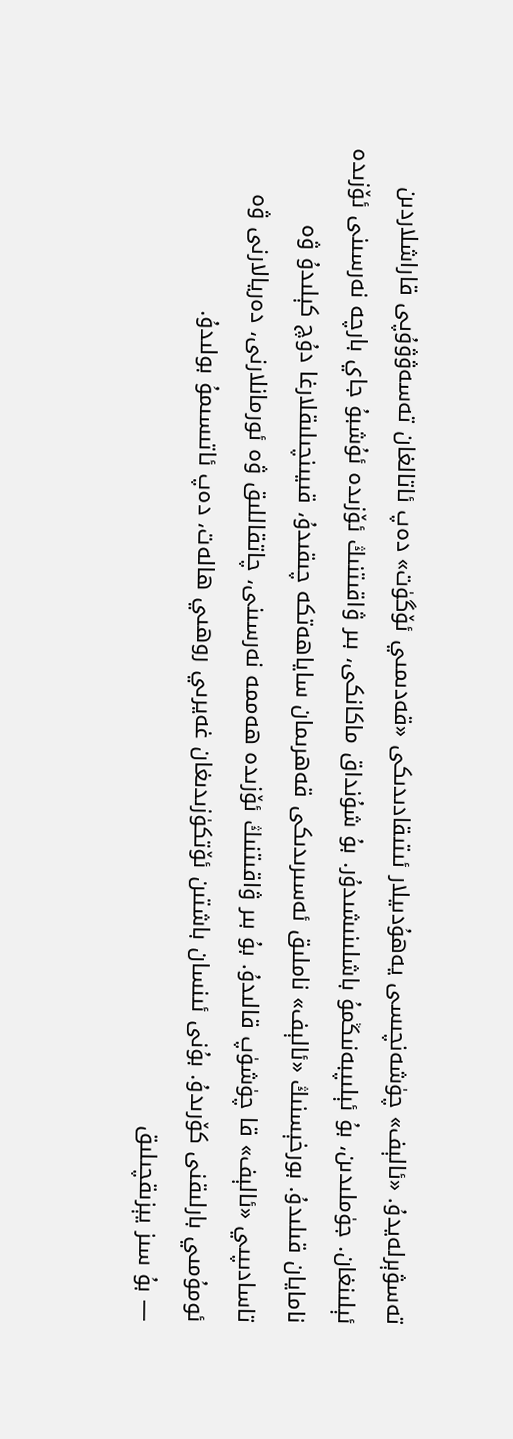تەسۋېرلەيدۇ. «ئالېف» چۈشەنچىسى يەھۇدىيلار ئىتىقادىدىكى «قەدىمىي ئۆگۈت» دەپ ئاتالغان تەسەۋۋۇپى قاراشلاردىن ئېلىنغان. جۈملىدىن، بۇ ئېلىپبەنىڭمۇ باشلىنىشىدۇر. بۇ شۇنداق ماكانكى، بىر ۋاقىتنىڭ ئۆزىدە ئۇشبۇ جاي بارچە نەرسىنى ئۆزىدە نامايان قىلىدۇ. بورخېسنىڭ «ئالېف» ناملىق ئەسىرىدىكى قەھرىمان ساياھەتكە چىقىدۇ، قىيىنچىلىقلارغا دۇچ كېلىدۇ ۋە تاسادىپىي «ئالېف» قا چۈشۈپ قالىدۇ. بۇ بىر ۋاقىتنىڭ ئۆزىدە ھەممە نەرسىنى، چاتقاللىق ۋە ئورمانلارنى، دەريالارنى ۋە ئومۇمىي بارلىقنى كۆرىدۇ. بۇنى ئىنسان باشتىن ئۆتكۈزىدىغان غەيرىي روھىي ھالەت، دەپ ئاتىسىمۇ بولىدۇ.
— بۇ سىز يېزىقچىلىق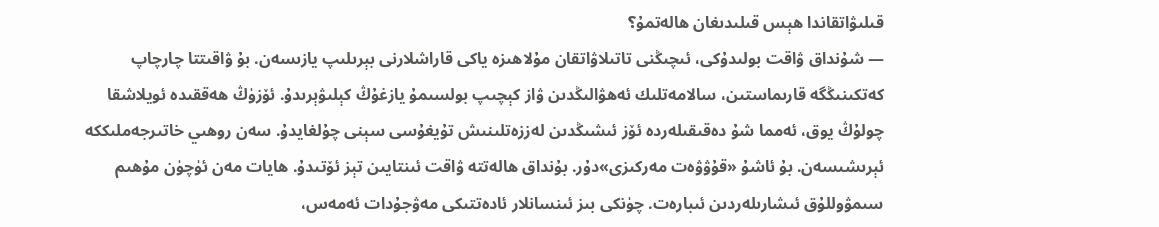قىلىۋاتقاندا ھېس قىلىدىغان ھالەتمۇ؟
— شۇنداق ۋاقت بولىدۇكى، ئىچىڭنى تاتىلاۋاتقان مۇلاھىزە ياكى قاراشلارنى بېرىلىپ يازىسەن. بۇ ۋاقىتتا چارچاپ كەتكىنىڭگە قارىماستىن، سالامەتلىك ئەھۋالىڭدىن ۋاز كېچىپ بولسىمۇ يازغۇڭ كېلىۋېرىدۇ. ئۆزۈڭ ھەققىدە ئويلاشقا چولۇڭ يوق، ئەمما شۇ دەقىقىلەردە ئۆز ئىشىڭدىن لەززەتلىنىش تۇيغۇسى سېنى چۇلغايدۇ. سەن روھىي خاتىرجەملىككە ئېرىشىسەن. بۇ ئاشۇ «قۇۋۋەت مەركىزى»دۇر. بۇنداق ھالەتتە ۋاقت ئىنتايىن تېز ئۆتىدۇ. ھايات مەن ئۈچۈن مۇھىم سىمۋوللۇق ئىشارىلەردىن ئىبارەت. چۈنكى بىز ئىنسانلار ئادەتتىكى مەۋجۇدات ئەمەس،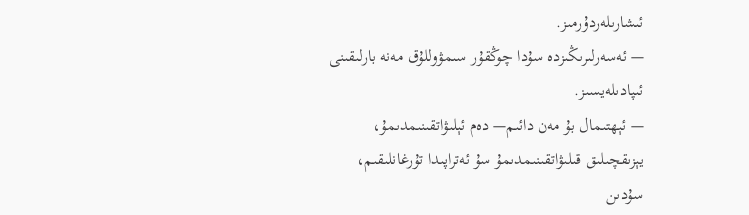ئىشارىلەردۇرمىز.
— ئەسەرلىرىڭىزدە سۇدا چوڭقۇر سىمۋوللۇق مەنە بارلىقىنى ئىپادىلەيسىز.
— ئېھتىمال بۇ مەن دائىم— دەم ئېلىۋاتقىنىمدىمۇ، يېزىقچىلىق قىلىۋاتقىنىمدىمۇ سۇ ئەتراپىدا تۇرغانلىقىم، سۇدىن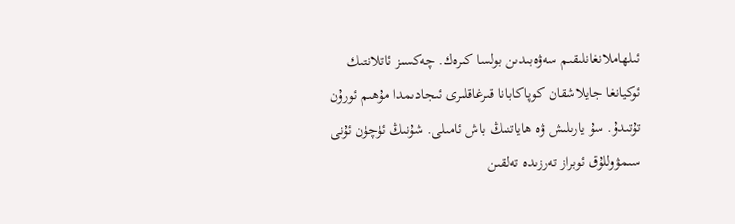ئىلھاملانغانلىقىم سەۋەبىدىن بولسا كىرەك. چەكسىز ئاتلانتىك ئوكيانغا جايلاشقان كوپاكابانا قىرغاقلىرى ئىجادىمدا مۇھىم ئورۇن تۇتىدۇ. سۇ يارىلىش ۋە ھاياتنىڭ باش ئامىلى. شۇنىڭ ئۈچۈن ئۇنى سىمۋوللۇق ئوبراز تەرزىدە تەلقىن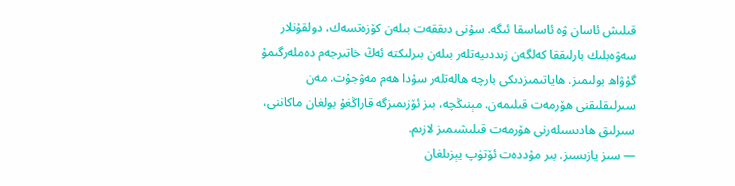قىلىش ئاسان ۋە ئاساسقا ئىگە. سۇنى دىققەت بىلەن كۆزەتسەك، دولقۇنلار سەۋەبلىك بارلىققا كەلگەن زىددىيەتلەر بىلەن بىرلىكتە ئەڭ خاتىرجەم دەملەرگىمۇ گۇۋاھ بولىمىز. ھاياتىمىزدىكى بارچە ھالەتلەر سۇدا ھەم مەۋجۇت. مەن سىرلىقلىقنى ھۆرمەت قىلىمەن. مېنىڭچە، بىز ئۆزىمىزگە قاراڭغۇ بولغان ماكاننى، سىرلىق ھادىسىلەرنى ھۆرمەت قىلىشىمىز لازىم.
— سىز يازىسىز. بىر مۇددەت ئۆتۈپ يېزىلغان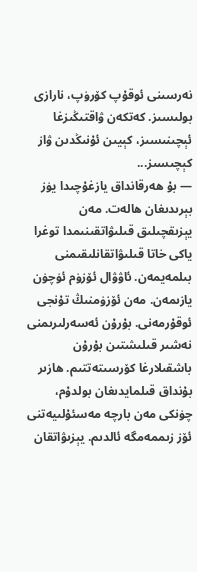نەرسىنى ئوقۇپ كۆرۈپ، نارازى بولىسىز. كەتكەن ۋاقتىڭىزغا ئېچىنىسىز، كېيىن ئۇنىڭدىن ۋاز كېچىسىز...
— بۇ ھەرقانداق يازغۇچىدا يۈز بېرىدىغان ھالەت. مەن يېزىقچىلىق قىلىۋاتقىنىمدا توغرا ياكى خاتا قىلىۋاتقانلىقىمنى بىلمەيمەن. ئاۋۋال ئۆزۈم ئۈچۈن يازىمەن. مەن ئۆزۈمنىڭ تۇنجى ئوقۇرمەنى. بۇرۇن ئەسەرلىرىمنى نەشىر قىلىشتىن بۇرۇن باشقىلارغا كۆرسىتەتتىم. ھازىر بۇنداق قىلمايدىغان بولدۇم، چۈنكى مەن بارچە مەسئۇلىيەتنى ئۆز زىممەمگە ئالدىم. يېزىۋاتقان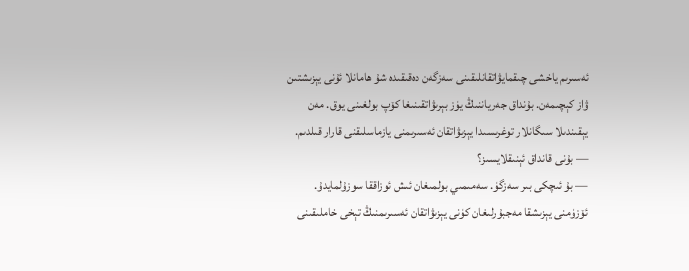ئەسىرىم ياخشى چىقمايۋاتقانلىقىنى سەزگەن دەقىقىدە شۇ ھامانلا ئۇنى يېزىشتىن ۋاز كېچىمەن. بۇنداق جەرياننىڭ يۈز بېرىۋاتقىنىغا كۆپ بولغىنى يوق. مەن يېقىندىلا سىگانلار توغرىسىدا يېزىۋاتقان ئەسىرىمنى يازماسلىقنى قارار قىلدىم.
— بۇنى قانداق ئېنىقلايسىز؟
— بۇ ئىچكى بىر سەزگۈ. سەمىمىي بولمىغان ئىش ئوزاققا سوزۇلمايدۇ. ئۆزۈمنى يېزىشقا مەجبۇرلىغان كۈنى يېزىۋاتقان ئەسىرىمنىڭ تېخى خاملىقىنى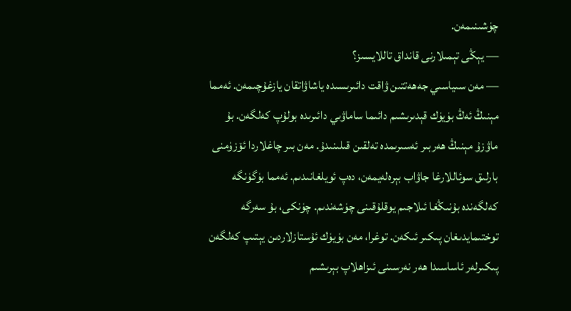چۈشىنىمەن.
— يېڭى تېمىلارنى قانداق تاللايسىز؟
— مەن سىياسىي جەھەتتىن ۋاقت دائىرىسىدە ياشاۋاتقان يازغۇچىمەن. ئەمما مېنىڭ ئەڭ بۈيۈك قېدىرىشىم دائىما ساماۋىي دائىرىدە بولۇپ كەلگەن. بۇ ماۋزۇ مېنىڭ ھەربىر ئەسىرىمدە تەلقىن قىلىنىدۇ. مەن بىر چاغلاردا ئۆزۈمنى بارلىق سوئاللارغا جاۋاب بېرەلەيمەن، دەپ ئويلغانىدىم. ئەمما بۈگۈنگە كەلگەندە بۇنىڭغا ئىلاجىم يوقلۇقىنى چۈشەندىم. چۈنكى، بۇ سەرگە توختىمايدىغان پىكىر ئىكەن. توغرا، مەن بۈيۈك ئۇستازلاردىن يېتىپ كەلگەن پىكىرلەر ئاساسىدا ھەر نەرسىنى ئىزاھلاپ بېرىشىم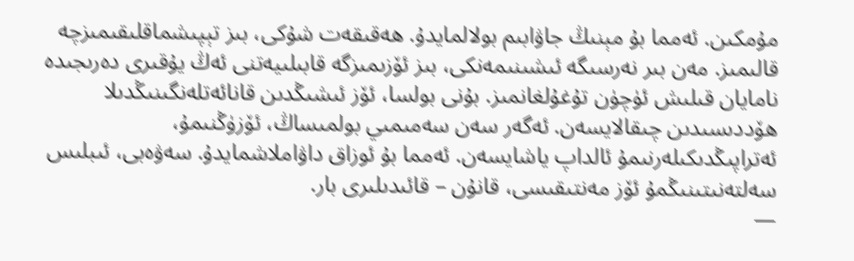مۇمكىن. ئەمما بۇ مېنىڭ جاۋابىم بولالمايدۇ. ھەقىقەت شۇكى، بىز تېپىشماقلىقىمىزچە قالىمىز. مەن بىر نەرسىگە ئىشىنىمەنكى، بىز ئۆزىمىزگە قابىلىيەتنى ئەڭ يۇقىرى دەرىجىدە نامايان قىلىش ئۈچۈن تۇغۇلغانمىز. بۇنى بولسا، ئۆز ئىشىڭدىن قانائەتلەنگىنىڭدىلا ھۆددىسىدىن چىقالايسەن. ئەگەر سەن سەمىمىي بولمىساڭ، ئۆزۈڭنىمۇ، ئەتراپىڭدىكىلەرنىمۇ ئالداپ ياشايسەن. ئەمما بۇ ئوزاق داۋاملاشمايدۇ. سەۋەبى، ئىبلىس سەلتەنىتىنىڭمۇ ئۆز مەنتىقىسى، قانۇن – قائىدىلىرى بار.
—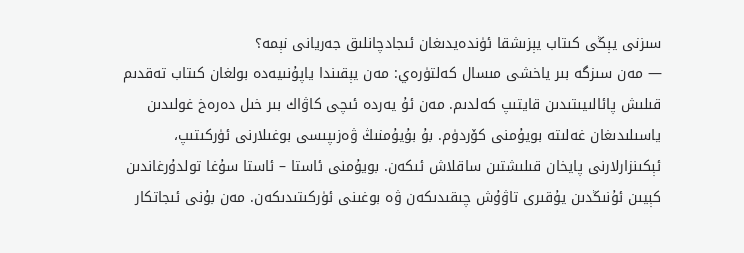سىزنى يېڭى كىتاب يېزىشقا ئۈندەيدىغان ئىجادچانلىق جەريانى نېمە؟
— مەن سىزگە بىر ياخشى مىسال كەلتۈرەي: مەن يېقىندا ياپۇنىيەدە بولغان كىتاب تەقدىم قىلىش پائالىيىتىدىن قايتىپ كەلدىم. مەن ئۇ يەردە ئىچى كاۋاك بىر خىل دەرەخ غولىدىن ياسىلىدىغان غەلىتە بويۇمنى كۆردۈم. بۇ بۇيۇمنىڭ ۋەزىپىسى بوغىلارنى ئۈركىتىپ، ئېكىنزارلارنى پايخان قىلىشتىن ساقلاش ئىكەن. بويۇمنى ئاستا – ئاستا سۇغا تولدۇرغاندىن كېيىن ئۇنىڭدىن يۇقىرى تاۋۇش چىقىدىكەن ۋە بوغىنى ئۈركىتىدىكەن. مەن بۇنى ئىجاتكار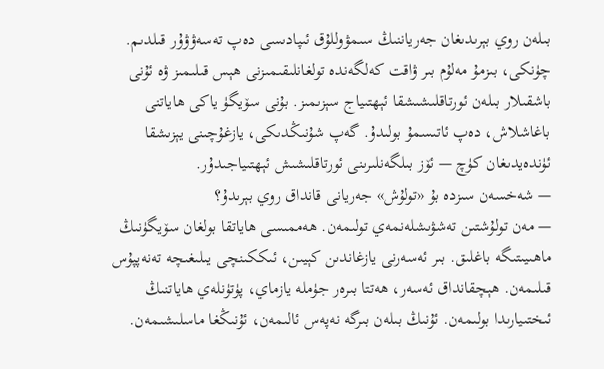بىلەن روي بېرىدىغان جەرياننىڭ سىمۋوللۇق ئىپادىسى دەپ تەسەۋۋۇر قىلدىم. چۈنكى، بىزمۇ مەلۇم بىر ۋاقت كەلگەندە تولغانلىقىمىزنى ھېس قىلىمىز ۋە ئۇنى باشقىلار بىلەن ئورتاقلىشىشقا ئېھتىياج سېزىمىز. بۇنى سۆيگۈ ياكى ھاياتنى باغاشلاش، دەپ ئاتىسمۇ بولىدۇ. گەپ شۇنىڭدىكى، يازغۇچىنى يېزىشقا ئۈندەيدىغان كۈچ — ئۆز بىلگەنلىرىنى ئورتاقلىشىش ئېھتىياجىدۇر.
— شەخسەن سىزدە بۇ «تولۇش» جەريانى قانداق روي بېرىدۇ؟
— مەن تولۇشتىن تەشۋىشلەنمەي تولىمەن. ھەممىسى ھاياتقا بولغان سۆيگۈنىڭ ماھىيىتىگە باغلىق. بىر ئەسەرنى يازغاندىن كېيىن، ئىككىنچى يىلىغىچە تەنەپپۇس قىلىمەن. ھېچقانداق ئەسەر، ھەتتا بىرەر جۈملە يازماي، پۈتۈنلەي ھاياتنىڭ ئىختىيارىدا بولىمەن. ئۇنىڭ بىلەن بىرگە نەپەس ئالىمەن، ئۇنىڭغا ماسلىشىمەن.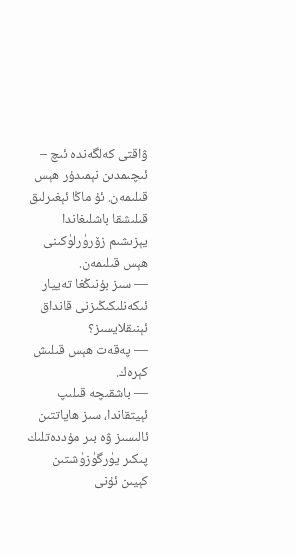ۋاقتى كەلگەندە ئىچ – ئىچىمدىن نېمىدۇر ھېس قىلىمەن. ئۇ ماڭا ئېغىرلىق قىلىشقا باشلىغاندا يېزىشىم زۆرۈرلۈكىنى ھېس قىلىمەن.
— سىز بۇنىڭغا تەييار ئىكەنلىكىڭىزنى قانداق ئېنىقلايسىز؟
— پەقەت ھېس قىلىش كېرەك.
— باشقىچە قىلىپ ئېيتقاندا، سىز ھاياتتىن ئالىسىز ۋە بىر مۇددەتلىك پىكىر يۈرگۈزۈشتىن كېيىن ئۇنى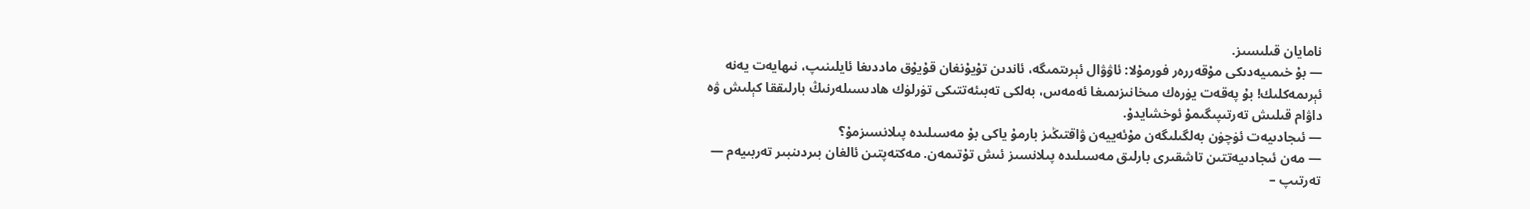نامايان قىلىسىز.
— بۇ خىمىيەدىكى مۇقەررەر فورمۇلا: ئاۋۋال ئېرىتمىگە، ئاندىن تۇيۇنغان قۇيۇق ماددىغا ئايلىنىپ، نىھايەت يەنە ئېرىمەكلىك! بۇ پەقەت يۈرەك مىخانىزىمىغا ئەمەس، بەلكى تەبىئەتتىكى تۈرلۈك ھادىسىلەرنىڭ بارلىققا كېلىش ۋە داۋام قىلىش تەرتىپىگىمۇ ئوخشايدۇ.
— ئىجادىيەت ئۈچۈن بەلگىلىگەن مۇئەييەن ۋاقتىڭىز بارمۇ ياكى بۇ مەسىلىدە پىلانسىزمۇ؟
— مەن ئىجادىيەتتىن تاشقىرى بارلىق مەسىلىدە پىلانسىز ئىش تۇتىمەن. مەكتەپتىن ئالغان بىردىنبىر تەربىيەم — تەرتىپ –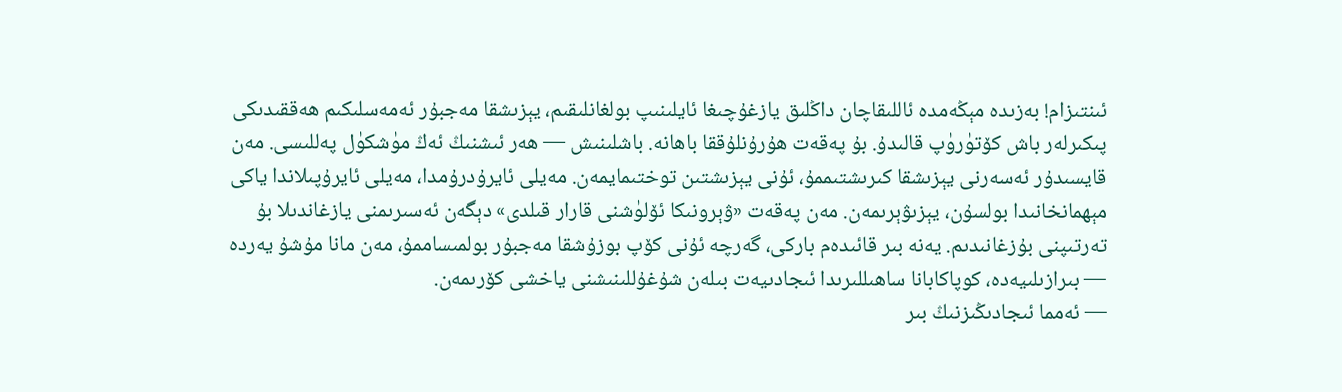ئىنتىزام! بەزىدە مېڭەمدە ئاللىقاچان داڭلىق يازغۇچىغا ئايلىنىپ بولغانلىقىم، يېزىشقا مەجبۇر ئەمەسلىكىم ھەققىدىكى پىكىرلەر باش كۆتۈرۈپ قالىدۇ. بۇ پەقەت ھۇرۇنلۇققا باھانە. باشلىنىش — ھەر ئىشنىڭ ئەڭ مۈشكۈل پەللىسى. مەن قايسىدۇر ئەسەرنى يېزىشقا كىرىشتىممۇ، ئۇنى يېزىشتىن توختىمايمەن. مەيلى ئايرۇدرۇمدا، مەيلى ئايرۇپىلاندا ياكى مېھمانخانىدا بولسۇن، يېزىۋېرىمەن. مەن پەقەت «ۋېرونىكا ئۆلۈشنى قارار قىلدى» دېگەن ئەسىرىمنى يازغاندىلا بۇ تەرتىپنى بۇزغانىدىم. يەنە بىر قائىدەم باركى، گەرچە ئۇنى كۆپ بوزۇشقا مەجبۇر بولمىساممۇ، مەن مانا مۇشۇ يەردە — بىرازىلىيەدە، كوپاكابانا ساھىللىرىدا ئىجادىيەت بىلەن شۇغۇللىنىشنى ياخشى كۆرىمەن.
— ئەمما ئىجادىڭىزنىڭ بىر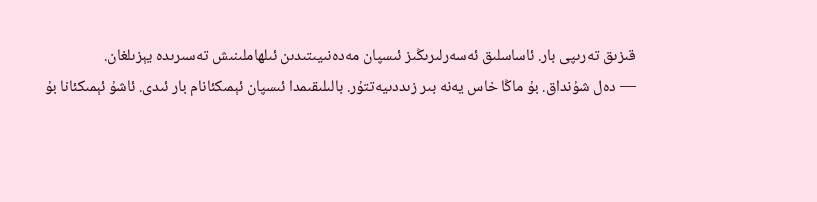قىزىق تەرىپى بار. ئاساسلىق ئەسەرلىرىڭىز ئىسپان مەدەنىيىتىدىن ئىلھاملىنىش تەسىرىدە يېزىلغان.
— دەل شۇنداق. بۇ ماڭا خاس يەنە بىر زىددىيەتتۇر. بالىلىقىمدا ئىسپان ئېمىكئانام بار ئىدى. ئاشۇ ئېمىكئانا بۇ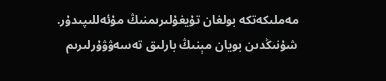مەملىكەتكە بولغان تۇيغۇلىرىمنىڭ مۇئەللىپىدۇر. شۇنىڭدىن بويان مېنىڭ بارلىق تەسەۋۋۇرلىرىم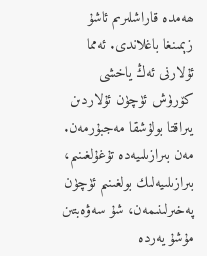ھەمدە قاراشلىرىم ئاشۇ زېمىنغا باغلاندى. ئەمما ئۇلارنى ئەڭ ياخشى كۆرۈش ئۈچۈن ئۇلاردىن يىراقتا بولۇشقا مەجبۇرمەن. مەن بىرازىلىيەدە تۇغۇلغىنىم، بىرازىلىيەلىك بولغىنىم ئۈچۈن پەخىرلىنىمەن، شۇ سەۋەبتىن مۇشۇ يەردە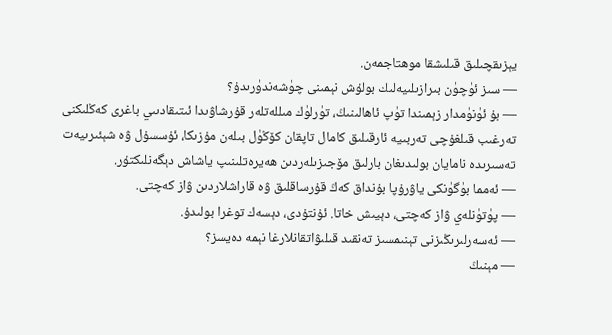يېزىقچىلىق قىلىشقا موھتاجمەن.
— سىز ئۈچۈن بىرازىلىيەلىك بولۇش نېمىنى چۈشەندۈرىدۇ؟
— بۇ ئۈنۈمدار زېمىندا تۈپ ئاھالىنىڭ، تۈرلۈك مىللەتلەر قۇرشاۋىدا ئىتىقادىىي باغرى كەڭلىكنى تەرغىب قىلغۇچى تەربىيە ئارقىلىق كامال تاپقان كۆڭۈل بىلەن مۇزىكا، ئۇسسۇل ۋە شېئىرىيەت تەسىرىدە نامايان بولىدىغان بارلىق مۆجىزىلەردىن ھەيرەتلىنىپ ياشاش دېگەنلىكتۇر.
— ئەمما بۈگۈنكى ياۋرۇپا بۇنداق كەڭ قۇرساقلىق ۋە قاراشلاردىن ۋاز كەچتى.
— پۈتۈنلەي ۋاز كەچتى، دېيىش خاتا. ئۇنتۇدى، دېسەك توغرا بولىدۇ.
— ئەسەرلىرىڭىزنى تېنىمسىز تەنقىد قىلىۋاتقانلارغا نېمە دەيسز؟
— مېنىڭ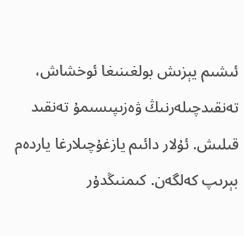ئىشىم يېزىش بولغىنىغا ئوخشاش، تەنقىدچىلەرنىڭ ۋەزىپىسىمۇ تەنقىد قىلىش. ئۇلار دائىم يازغۇچىلارغا ياردەم بېرىپ كەلگەن. كىمنىڭدۇر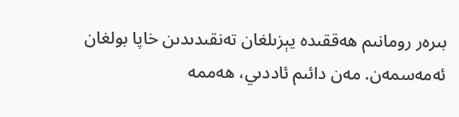بىرەر رومانىم ھەققىدە يېزىلغان تەنقىدىدىن خاپا بولغان ئەمەسمەن. مەن دائىم ئاددىي، ھەممە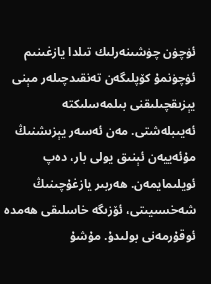ئۈچۈن چۈشىنەرلىك تىلدا يازغىنىم ئۈچۈنمۇ كۆپلىگەن تەنقىدچىلەر مېنى يېزىقچىلىقنى بىلمەسلىكتە ئەيىبلەشتى. مەن ئەسەر يېزىشنىڭ مۇئەييەن ئېنىق يولى بار، دەپ ئويلىمايمەن. ھەربىر يازغۇچىنىڭ شەخسىيىتى، ئۆزىگە خاسلىقى ھەمدە ئوقۇرمەنى بولىدۇ. مۇشۇ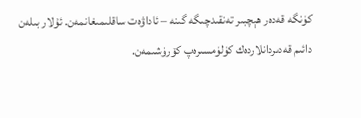كۈنگە قەدەر ھېچبىر تەنقىدچىگە گىنە – ئاداۋەت ساقلىمىغانمەن. ئۇلار بىلەن دائىم قەدىردانلاردەك كۈلۈمسىرەپ كۆرۈشىمەن.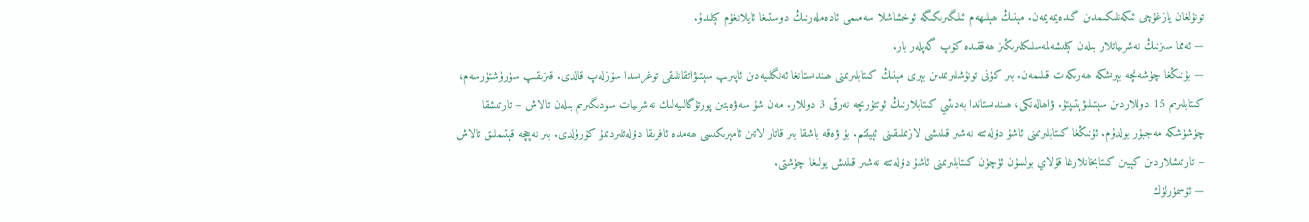تونۇلغان يازغۇچى ئىكەنلىكىمدىن گىدەيمەيمەن. مېنىڭ ھېلىھەم ئىلگىرىكىگە ئوخشاشلا سەمىمى ئادەملەرنىڭ دوستىغا ئايلانغۇم كېلىدۇ.
— ئەمما سىزنىڭ نەشرىياتلار بىلەن كېلىشەلمەسلىكلىرىڭىز ھەققىدە كۆپ گەپلەر بار.
— بۇنىڭغا چۈشەنچە بېرىشكە ھەرىكەت قىلىمەن. بىر كۈنى تونۇشلىرىمدىن بېرى مېنىڭ كىتابلىرىمنى ھىندىستانغا ئەنگلىيەدىن ئاپىرىپ سېتىۋاتقانلىقى توغرىسدا سۆزلەپ قالدى. قىزىقىپ سۈرۈشتۈرسەم، كىتابلىرىم 15 دوللاردىن سېتىلىۋېتىپتۇ. ۋاھالەنكى، ھىندىستاندا بەدىئىي كىتابلارنىڭ ئوتتۇرىچە نەرقى 3 دوللار. مەن شۇ سەۋەبتىن پورتۇگالىيەلىك نەشرىيات سودىگىرىم بىلەن تالاش – تارتىشقا چۈشۈشكە مەجبۇر بولدۇم. ئۇنىڭغا كىتابلىرىمنى ئاشۇ دۆلەتتە نەشىر قىلىشى لازىملىقىنى ئېيتتىم. بۇ ۋەقە باشقا بىر قاتار لاتىن ئامېرىكىسى ھەمدە ئافرىقا دۆلەتلىردىمۇ كۆرۈلدى. بىر نەچچە قېتىملىق تالاش – تارتىشلاردىن كېيىن كىتابخانلارغا قۇلاي بولسۇن ئۈچۈن كىتابلىرىمنى ئاشۇ دۆلەتتە نەشىر قىلىش يولىغا چۈشتى.
— ئۆسمۈرلۈك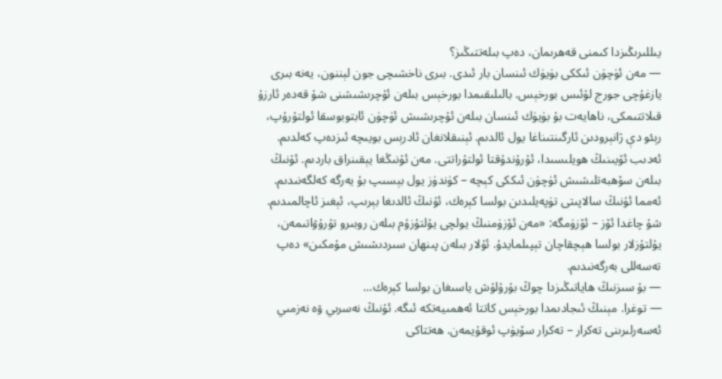يىللىرىڭىزدا كىمنى قەھرىمان، دەپ بىلەتتىڭىز؟
— مەن ئۈچۈن ئىككى بۈيۈك ئىنسان بار ئىدى. بىرى ناخشىچى جون لېننون، يەنە بىرى يازغۇچى جورج لۇئىس بورخېس. بالىلىقىمدا بورخېس بىلەن ئۇچرىشىشنى شۇ قەدەر ئارزۇ قىلاتتىمكى، ناھايەت بۇ بۈيۈك ئىنسان بىلەن ئۇچرىشىش ئۈچۈن ئابتوبوسقا ئولتۇرۇپ، رېئو دې ژانېرودىن ئارگىنتىناغا يول ئالدىم. ئېنىقلانغان ئادرېس بويىچە ئىزدەپ كەلدىم. ئەدىب ئۆيىنىڭ ھويلىسىدا، ئۇرۇندۇقتا ئولتۇراتتى. مەن ئۇنىڭغا يېقىنراق باردىم. ئۇنىڭ بىلەن سۆھبەتلىشىش ئۈچۈن ئىككى كېچە – كۈندۈز يول بېسىپ بۇ يەرگە كەلگەنىدىم. ئەمما ئۇنىڭ سالاپىتى تۈپەيلىدىن بولسا كېرەك، ئۇنىڭ ئالدىغا بېرىپ، ئېغىز ئاچالمىدىم. شۇ چاغدا ئۆز – ئۆزۈمگە: «مەن ئۆزۈمنىڭ يولچى يۇلتۇزۇم بىلەن روبىرو تۇرۇۋاتىمەن، يۇلتۇزلار بولسا ھېچقاچان تېپىلمايدۇ. ئۇلار بىلەن پىنھان سىردىشىش مۇمكىن» دەپ تەسەللى بەرگەنىدىم.
— بۇ سىزنىڭ ھاياتىڭىزدا چوڭ بۇرۇلۇش ياسىغان بولسا كېرەك...
— توغرا. مېنىڭ ئىجادىمدا بورخېس كاتتا ئەھمىيەتكە ئىگە. ئۇنىڭ نەسرىي ۋە نەزمىي ئەسەرلىرىنى تەكرار – تەكرار سۆيۈپ ئوقۇيمەن. ھەتتاكى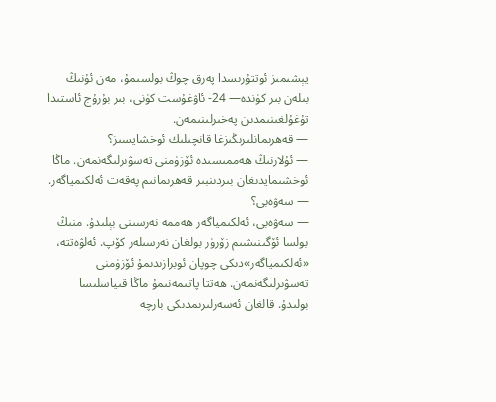يېشىمىز ئوتتۇرىسدا پەرق چوڭ بولسىمۇ، مەن ئۇنىڭ بىلەن بىر كۈندە— 24- ئاۋغۇست كۈنى، بىر بۇرۇج ئاستىدا تۇغۇلغىنىمدىن پەخىرلىنىمەن.
— قەھرىمانلىرىڭىزغا قانچىلىك ئوخشايسىز؟
— ئۇلارنىڭ ھەممىسىدە ئۆزۈمنى تەسۋىرلىگەنمەن. ماڭا ئوخشىمايدىغان بىردىنبىر قەھرىمانىم پەقەت ئەلكىمياگەر.
— سەۋەبى؟
— سەۋەبى، ئەلكىمياگەر ھەممە نەرسىنى بېلىدۇ. منىڭ بولسا ئۆگىنىشىم زۆرۈر بولغان نەرسىلەر كۆپ. ئەلۋەتتە، «ئەلكىمياگەر»دىكى چوپان ئوبرازىدىمۇ ئۆزۈمنى تەسۋىرلىگەنمەن. ھەتتا پاتىمەنىمۇ ماڭا قىياسلىسا بولىدۇ. قالغان ئەسەرلىرىمدىكى بارچە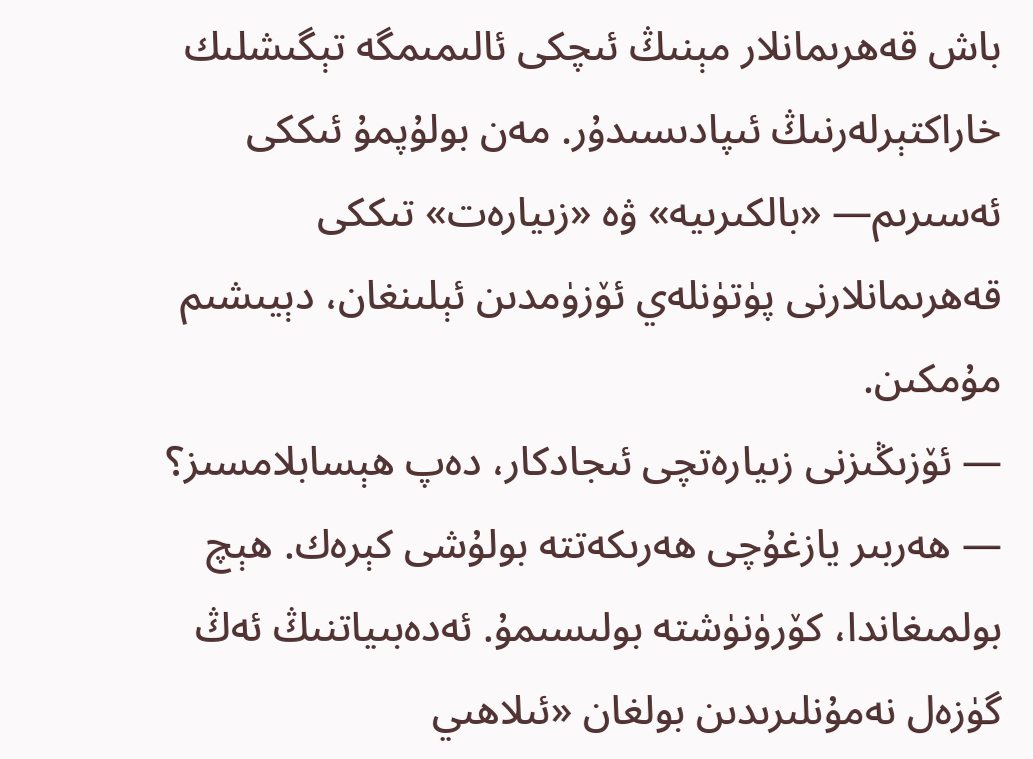باش قەھرىمانلار مېنىڭ ئىچكى ئالىمىمگە تېگىشلىك خاراكتېرلەرنىڭ ئىپادىسىدۇر. مەن بولۇپمۇ ئىككى ئەسىرىم— «بالكىرىيە» ۋە «زىيارەت» تىككى قەھرىمانلارنى پۈتۈنلەي ئۆزۈمدىن ئېلىنغان، دېيىشىم مۇمكىن.
— ئۆزىڭىزنى زىيارەتچى ئىجادكار، دەپ ھېسابلامسىز؟
— ھەربىر يازغۇچى ھەرىكەتتە بولۇشى كېرەك. ھېچ بولمىغاندا، كۆرۈنۈشتە بولىسىمۇ. ئەدەبىياتنىڭ ئەڭ گۈزەل نەمۇنلىرىدىن بولغان «ئىلاھىي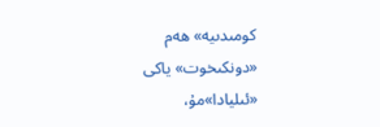كومىدىيە» ھەم «دونكىخوت» ياكى «ئىليادا»مۇ،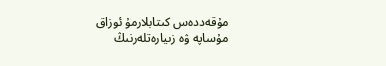مۇقەددەس كىتابلارمۇ ئوزاق مۇساپە ۋە زىيارەتلەرنىڭ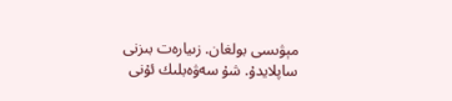مېۋىسى بولغان. زىيارەت بىزنى ساپلايدۇ. شۇ سەۋەبلىك ئۇنى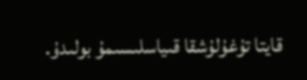قايتا تۇغۇلۇشقا قىياسلىسىمۇ بولىدۇ.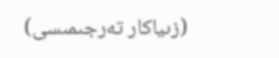(زىياكار تەرجىمىسى)